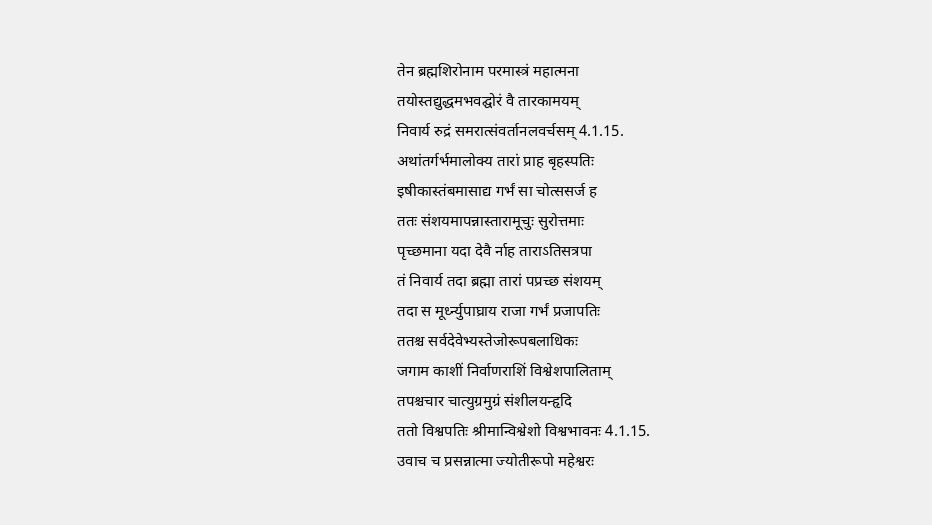तेन ब्रह्मशिरोनाम परमास्त्रं महात्मना
तयोस्तद्युद्धमभवद्घोरं वै तारकामयम्
निवार्य रुद्रं समरात्संवर्तानलवर्चसम् 4.1.15.
अथांतर्गर्भमालोक्य तारां प्राह बृहस्पतिः
इषीकास्तंबमासाद्य गर्भं सा चोत्ससर्ज ह
ततः संशयमापन्नास्तारामूचुः सुरोत्तमाः
पृच्छमाना यदा देवै र्नाह ताराऽतिसत्रपा
तं निवार्य तदा ब्रह्मा तारां पप्रच्छ संशयम्
तदा स मूर्ध्न्युपाघ्राय राजा गर्भं प्रजापतिः
ततश्च सर्वदेवेभ्यस्तेजोरूपबलाधिकः
जगाम काशीं निर्वाणराशिं विश्वेशपालिताम्
तपश्चचार चात्युग्रमुग्रं संशीलयन्हृदि
ततो विश्वपतिः श्रीमान्विश्वेशो विश्वभावनः 4.1.15.
उवाच च प्रसन्नात्मा ज्योतीरूपो महेश्वरः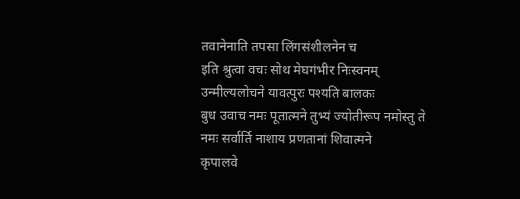तवानेनाति तपसा लिंगसंशीलनेन च
इति श्रुत्वा वचः सोथ मेघगंभीर निःस्वनम्
उन्मील्यलोचने यावत्पुरः पश्यति बालकः
बुध उवाच नमः पूतात्मने तुभ्यं ज्योतीरूप नमोस्तु ते
नमः सर्वार्ति नाशाय प्रणतानां शिवात्मने
कृपालवे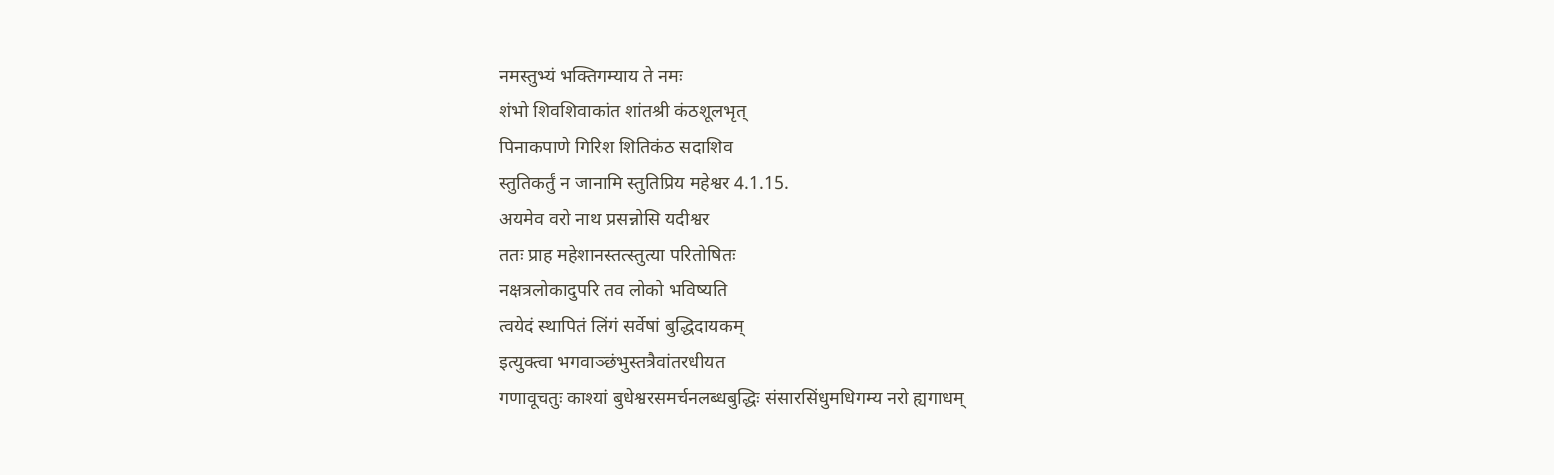नमस्तुभ्यं भक्तिगम्याय ते नमः
शंभो शिवशिवाकांत शांतश्री कंठशूलभृत्
पिनाकपाणे गिरिश शितिकंठ सदाशिव
स्तुतिकर्तुं न जानामि स्तुतिप्रिय महेश्वर 4.1.15.
अयमेव वरो नाथ प्रसन्नोसि यदीश्वर
ततः प्राह महेशानस्तत्स्तुत्या परितोषितः
नक्षत्रलोकादुपरि तव लोको भविष्यति
त्वयेदं स्थापितं लिंगं सर्वेषां बुद्धिदायकम्
इत्युक्त्वा भगवाञ्छंभुस्तत्रैवांतरधीयत
गणावूचतुः काश्यां बुधेश्वरसमर्चनलब्धबुद्धिः संसारसिंधुमधिगम्य नरो ह्यगाधम्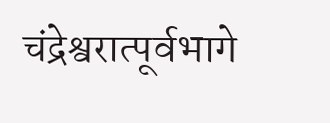चंद्रेश्वरात्पूर्वभागे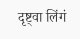दृष्ट्वा लिंगं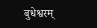बुधेश्वरम्